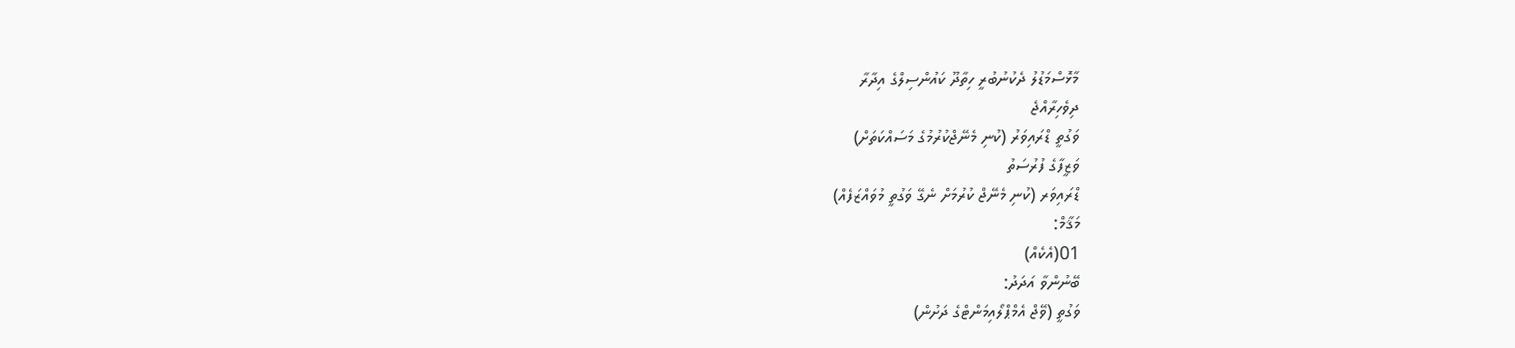މާޅޮސްމަޑުލު ދެކުނުބުރީ ހިތާދޫ ކައުންސިލްގެ އިދާރާ
ދިވެހިރާއްޖެ
ވަގުތީ ޑްރައިވަރު (ކުނި މެނޭޖްކުރުމުގެ މަސައްކަތަށް)
ވަޒީފާގެ ފުރުސަތު
ޑްރައިވަރ (ކުނި މެނޭޖް ކުރުމަށް ނެގޭ ވަގުތީ މުވައްޒަފެއް)
މަޤާމް:
01(އެކެއް)
ބޭނުންވާ އަދަދު:
ވަގުތީ (ވޭޖް އެމްޕްލޯއިމަންޓްގެ ދަށުން)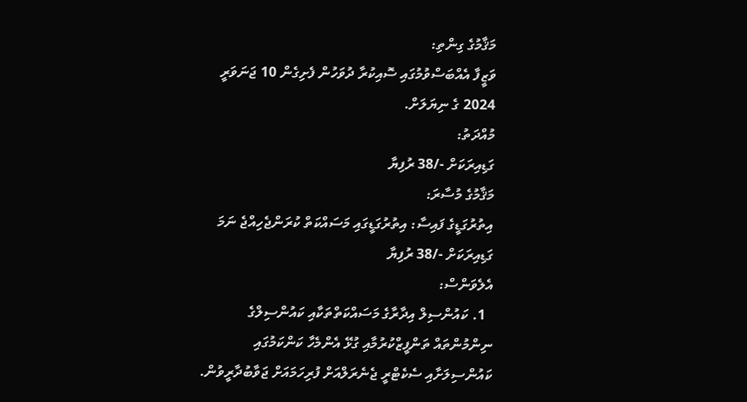މަޤާމުގެ ގިންތި:
ވަޒީފާ އެއްބަސްވުމުގައި ސޮއިކުރާ ދުވަހުން ފެށިގެން 10 ޖަނަވަރީ 2024 ގެ ނިޔަލަށް.
މުއްދަތު:
ގަޑިއިރަކަށް -/38 ރުފިޔާ
މަޤާމުގެ މުސާރަ:
އިތުރުގަޑީގެ ފައިސާ: އިތުރުގަޑީގައި މަސައްކަތް ކުރަންޖެހިއްޖެ ނަމަ ގަޑިއިރަކަށް -/38 ރުފިޔާ
އެލެވަންސް:
  1. ކައުންސިލް އިދާރާގެ މަސައްކަތްތަކާއި ކައުންސިލްގެ ނިންމުންތައް ތަންފީޒްކުރުމާއި ގުޅޭ އެންމެހާ ކަންކަމުގައި ކައުންސިލަށާއި ސެކެޓްރީ ޖެނެރަލްއަށް ފުރިހަމައަށް ޖަވާބުދާރީވުން.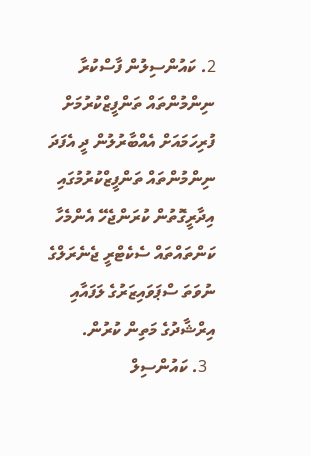2. ކައުންސިލުން ފާސްކުރާ ނިންމުންތައް ތަންފީޒްކުރުމަށް ފުރިހަމައަށް އެއްބާރުލުން ދީ އެފަދަ ނިންމުންތައް ތަންފީޒްކުރުމުގައި އިދާރީގޮތުން ކުރަންޖެހޭ އެންމެހާ ކަންތައްތައް ސެކެޓްރީ ޖެނެރަލްގެ ނުވަތަ ސްޕަވައިޒަރުގެ ލަފައާއި އިރްޝާދުގެ މަތިން ކުރުން.
  3. ކައުންސިލް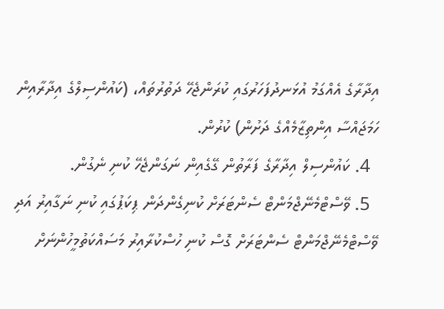އިދާރާގެ އެއްގަމު އުޅަނދުފަހަރުގައި ކުރަންޖެހޭ ދަތުރުތައް، (ކައުންސިލްގެ އިދާރާއިން ހަމަޖައްސާ އިންތިޒާމެއްގެ ދަށުން) ކުރުން.
  4. ކައުންސިލް އިދާރާގެ ފަރާތުން ގޭގެއިން ނަގަންޖެހޭ ކުނި ނެގުން.
  5. ވޭސްޓްމެނޭޖްމަންޓް ސެންޓަރަށް ކުނިގެންދަން ޕިކަޕުގައި ކުނި ނަގާއިރު އަދި ވޭސްޓްމެނޭޖްމަންޓް ސެންޓަރަށް ގޮސް ކުނި ހުސްކުރާއިރު މަސައްކަތުމީހުންނަށް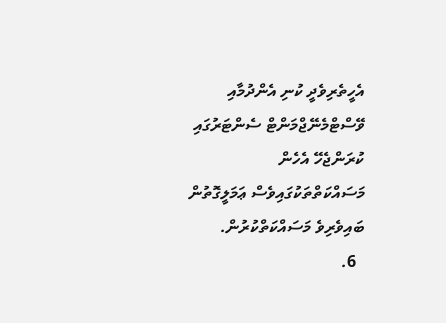އެހީތެރިވެދީ ކުނި އެންދުމާއި ވޭސްޓްމެނޭޖްމަންޓް ސެންޓަރުގައި ކުރަންޖެހޭ އެހެން މަސައްކަތްތަކުގައިވެސް ޢަމަލީގޮތުން ބައިވެރިވެ މަސައްކަތްކުރުން.
  6.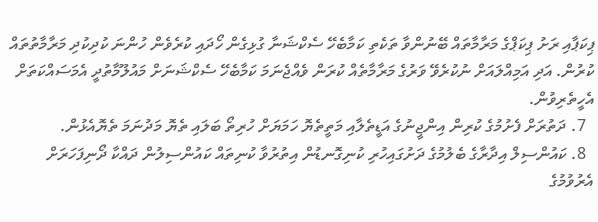ޕިކަޕާއި ރަށު ޕިކަޕްގެ މަރާމާތައް ބޭނުންވާ ތަކެތި ކަމާބެހޭ ސެކްޝަނާ ގުޅިގެން ހޯދައި ކުރެވެން ހުންނަ ކުދިކުދި މަރާމާތުތައް ކުރުން. އަދި އަމިއްލައަށް ނުކުރެވޭ ވަރުގެ މަރާމާތެއް ކުރަން ވެއްޖެނަމަ ކަމާބެހޭ ސެކްޝަނަށް މައުލޫމާތުދީ އެމަސައްކަތަށް އެހީތެރިވުން.
  7. ދަތުރަށް ފެށުމުގެ ކުރިން އިންޖީނުގެ އަޑީތެލާއި މަތީތެޔޮ ހަމަޔަށް ހުރިތޯ ބަލައި ތެޔޮ މަދުނަމަ ތެޔޮއެޅުން.
  8. ކައުންސިލް އިދާރާގެ ބެލުމުގެ ދަށުގައިހުރި ކުނިގޮނޑުން އިތުރުވާ ކުނިތައް ކައުންސިލުން ދައްކާ ދޯނިފަހަރަށް އެރުވުމުގެ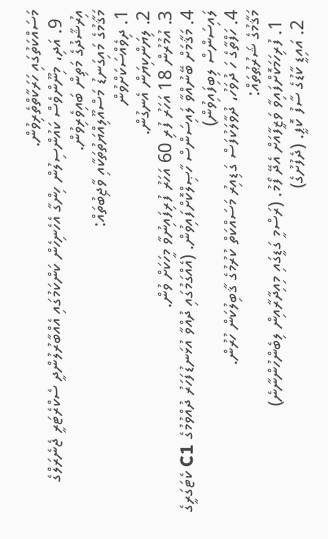މަސައްކަތުގައި ހަރަކާތްތެރިވުން.
  9. އަދި، މިނޫންވެސް ކައުންސިލުން ހިންގާ އެހެނިހެން ކަންކަމުގައި އެއްބާރުލުންދީ ސެކްރެޓަރީ ޖެނެރަލްގެ އިރުޝާދުގެ މަތިން ބައިވެރިވުން.
މަޤާމުގެ މައިގަނޑު މަސްއޫލިއްޔަތުތަކާއި ވާޖިބުތައް:
1. ދިވެއްސަކަށްވުން
2. ލިޔަންކިޔަން އެނގުން.
3. އުމުރުން 18 އަހަރު ފުރި 60 އަހަރު ފުރިފައިނުވާ މީހަކަށް ވުން.
4. މަޤާމަށް ބޭނުއްވާ ލައިސަންސް ހާޞިލްކޮށްފައިވުން. (އެއްގަމުގައި ދުއްވާ އުޅަނޑުފަހަރު ދުއްވުމުގެ C1 ކެޓަގަރީގެ ލައިސަންސް ލިބިފައިވުން)
4. ހަފްތާގެ ހަ ދުވަހު، ދުވާލަކުފަސް ގަޑިއިރު މަސައްކަތް ކުރުމުގެ ޤާބިލުކަން ހުރުން.
މަޤާމުގެ ޝަރުޠުތައް:
  1. ފުރިހަމަކޮށްފައިވާ ވަޒީފާއަށް އެދޭ ފޯމު. (ރަސްމީ ގަޑީގައި މިއިދާރާއިން ލިބެންހުންނާނެ)
  2. އައިޑީ ކާޑުގެ ސާފު ކޮޕީ. (ދެފުށުގެ)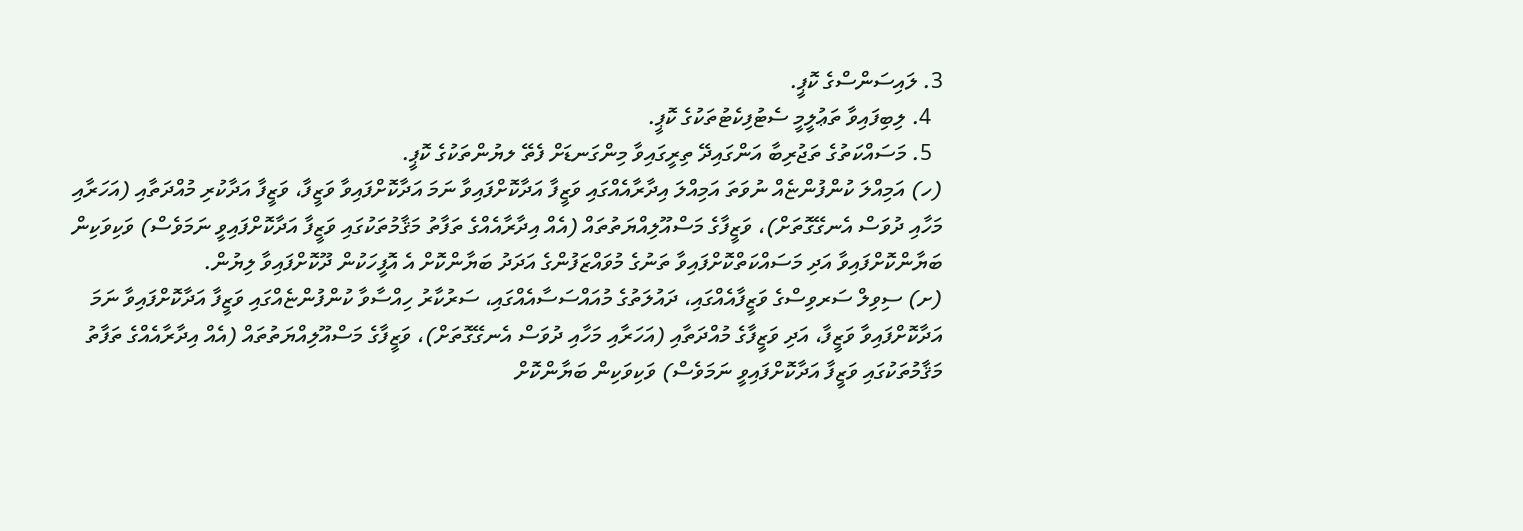3. ލައިސަންސްގެ ކޮޕީ.
  4. ލިބިފައިވާ ތަޢުލީމީ ސެޓުފިކެޓުތަކުގެ ކޮޕީ.
  5. މަސައްކަތުގެ ތަޖުރިބާ އަންގައިދޭ ތިރީގައިވާ މިންގަނޑަށް ފެތޭ ލޔުންތަކުގެ ކޮޕީ.
(ހ) އަމިއްލަ ކުންފުންޏެއް ނުވަތަ އަމިއްލަ އިދާރާއެއްގައި ވަޒީފާ އަދާކޮށްފައިވާ ނަމަ އަދާކޮށްފައިވާ ވަޒީފާ، ވަޒީފާ އަދާކުރި މުއްދަތާއި (އަހަރާއި މަހާއި ދުވަސް އެނގޭގޮތަށް)، ވަޒީފާގެ މަސްއޫލިއްޔަތުތައް (އެއް އިދާރާއެއްގެ ތަފާތު މަޤާމުތަކުގައި ވަޒީފާ އަދާކޮށްފައިވީ ނަމަވެސް) ވަކިވަކިން ބަޔާންކޮށްފައިވާ އަދި މަސައްކަތްކޮށްފައިވާ ތަނުގެ މުވައްޒަފުންގެ އަދަދު ބަޔާންކޮށް އެ އޮފީހަކުން ދޫކޮށްފައިވާ ލިޔުން.
(ށ) ސިވިލް ސަރވިސްގެ ވަޒީފާއެއްގައި، ދައުލަތުގެ މުއައްސަސާއެއްގައި، ސަރުކާރު ހިއްސާވާ ކުންފުންޏެއްގައި ވަޒީފާ އަދާކޮށްފައިވާ ނަމަ އަދާކޮށްފައިވާ ވަޒީފާ، އަދި ވަޒީފާގެ މުއްދަތާއި (އަހަރާއި މަހާއި ދުވަސް އެނގޭގޮތަށް)، ވަޒީފާގެ މަސްއޫލިއްޔަތުތައް (އެއް އިދާރާއެއްގެ ތަފާތު މަޤާމުތަކުގައި ވަޒީފާ އަދާކޮށްފައިވީ ނަމަވެސް) ވަކިވަކިން ބަޔާންކޮށް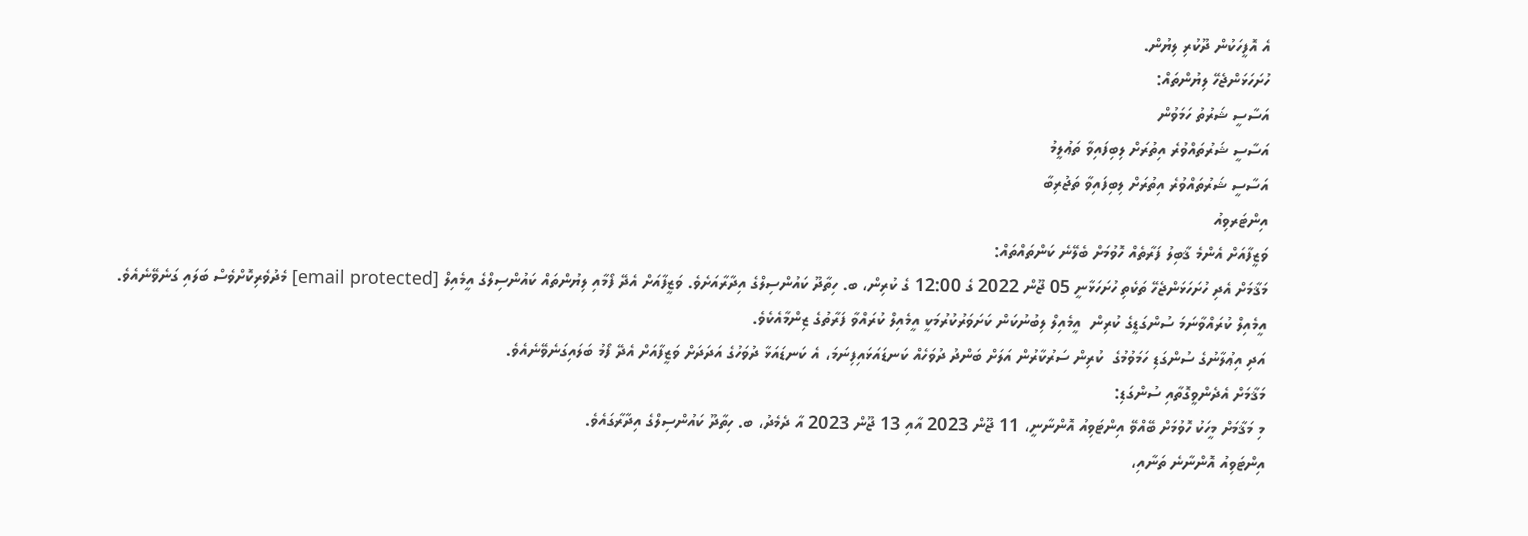އެ އޮފީހަކުން ދޫކުރި ލިޔުން.
ހުށަހަޅަންޖެހޭ ލިޔުންތައް:
އަސާސީ ޝަރުތު ހަމަވުން
އަސާސީ ޝަރުތައްވުރެ އިތުރަށް ލިބިފައިވާ ތަޢުލީމު
އަސާސީ ޝަރުތައްވުރެ އިތުރަށް ލިބިފައިވާ ތަޖުރިބާ
އިންޓަރވިއު
ވަޒީފާއަށް އެންމެ ޤާބިލު ފަރާތެއް ހޮވުމަށް ބެލޭނެ ކަންތައްތައް:
މަޤާމަށް އެދި ހުށަހަޅަންޖެހޭ ތަކެތި ހުށަހަޅާނީ 05 ޖޫން 2022 ގެ 12:00 ގެ ކުރިން، ބ. ހިތާދޫ ކައުންސިލްގެ އިދާރާއަށެވެ. ވަޒީފާއަށް އެދޭ ފޯމާއި ލިޔުންތައް ކައުންސިލްގެ އީމެއިލް [email protected] މެދުވެރިކޮށްވެސް ބަލައި ގަނެވޭނެއެވެ. އީމެއިލް ކުރައްވާނަމަ ސުންގަޑީގެ ކުރިން  އީމެއިލް ލިބުނުކަން ކަށަވަރުކުރުމަކީ އީމެއިލް ކުރައްވާ ފަރާތުގެ ޒިންމާއެކެވެ.
އަދި އިޢުލާނުގެ ސުންގަޑި ހަމަވުމުގެ  ކުރިން ސަރުކާރުން އަލަށް ބަންދު ދުވަހެއް ކަނޑައަޅައިފިނަމަ، އެ ކަނޑައަޅާ ދުވަހުގެ އަދަދަށް ވަޒީފާއަށް އެދޭ ފޯމު ބަލައިގަނެވޭނެއެވެ.
މަޤާމަށް އެދެންވީގޮތާއި ސުންގަޑި:
މި މަޤާމަށް މީހަކު ހޮވުމަށް ބޭއްވޭ އިންޓަވިއު އޮންނާނީ، 11 ޖޫން 2023 އާއި 13 ޖޫން 2023 އާ ދެމެދު، ބ. ހިތާދޫ ކައުންސިލްގެ އިދާރާގައެވެ.
އިންޓަވިއު އޮންނާނެ ތަނާއި،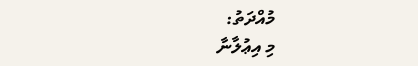މުއްދަތު:
މި އިޢުލާނާ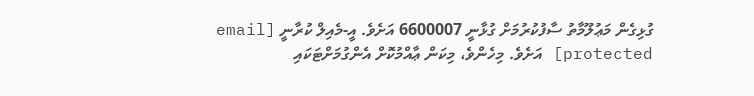ގުޅިގެން މަޢުލޫމާތު ސާފުކުރުމަށް ގުޅާނީ 6600007 އަށެވެ. އީ-މެއިލް ކުރާނީ [email protected] އަށެވެ. މިހެންވެ، މިކަން ޢާއްމުކޮށް އެންގުމަށްޓަކައި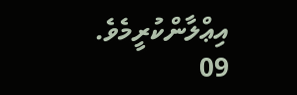އިޢްލާންކުރީމެވެ.
09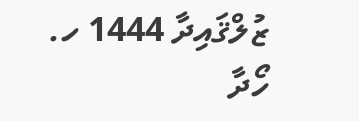ޒުލްޤައިދާ 1444 ހ.
ހޯދާ